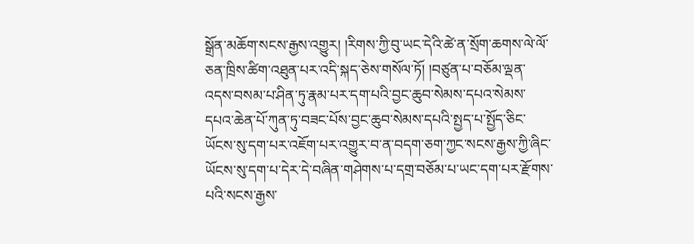སྒྲོན་མཆོག་སངས་རྒྱས་འགྱུར། །རིགས་ཀྱི་བུ་ཡང་དེའི་ཚེ་ན་སྲོག་ཆགས་ལེ་ལོ་ཅན་ཁྲིས་ཚིག་འཐུན་པར་འདི་སྐད་ཅེས་གསོལ་ཏོ། །བཙུན་པ་བཅོམ་ལྡན་འདས་བསམ་པ་ཤིན་ཏུ་རྣམ་པར་དག་པའི་བྱང་ཆུབ་སེམས་དཔའ་སེམས་དཔའ་ཆེན་པོ་ཀུན་ཏུ་བཟང་པོས་བྱང་ཆུབ་སེམས་དཔའི་སྤྱད་པ་སྤྱོད་ཅིང་ཡོངས་སུ་དག་པར་འཇོག་པར་འགྱུར་བ་ན་བདག་ཅག་ཀྱང་སངས་རྒྱས་ཀྱི་ཞིང་ཡོངས་སུ་དག་པ་དེར་དེ་བཞིན་གཤེགས་པ་དགྲ་བཅོམ་པ་ཡང་དག་པར་རྫོགས་པའི་སངས་རྒྱས་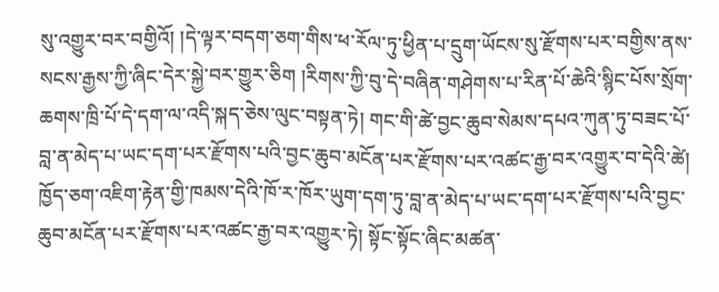སུ་འགྱུར་བར་བགྱིའོ། །དེ་ལྟར་བདག་ཅག་གིས་ཕ་རོལ་ཏུ་ཕྱིན་པ་དྲུག་ཡོངས་སུ་རྫོགས་པར་བགྱིས་ནས་སངས་རྒྱས་ཀྱི་ཞིང་དེར་སྐྱེ་བར་གྱུར་ཅིག །རིགས་ཀྱི་བུ་དེ་བཞིན་གཤེགས་པ་རིན་པོ་ཆེའི་སྙིང་པོས་སྲོག་ཆགས་ཁྲི་པོ་དེ་དག་ལ་འདི་སྐད་ཅེས་ལུང་བསྟན་ཏེ། གང་གི་ཚེ་བྱང་ཆུབ་སེམས་དཔའ་ཀུན་ཏུ་བཟང་པོ་བླ་ན་མེད་པ་ཡང་དག་པར་རྫོགས་པའི་བྱང་ཆུབ་མངོན་པར་རྫོགས་པར་འཚང་རྒྱ་བར་འགྱུར་བ་དེའི་ཚེ། ཁྱོད་ཅག་འཇིག་རྟེན་གྱི་ཁམས་དེའི་ཁོ་ར་ཁོར་ཡུག་དག་ཏུ་བླ་ན་མེད་པ་ཡང་དག་པར་རྫོགས་པའི་བྱང་ཆུབ་མངོན་པར་རྫོགས་པར་འཚང་རྒྱ་བར་འགྱུར་ཏེ། སྟོང་སྟོང་ཞིང་མཚན་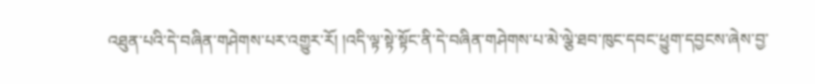འཐུན་པའི་དེ་བཞིན་གཤེགས་པར་འགྱུར་རོ། །འདི་ལྟ་སྟེ་སྟོང་ནི་དེ་བཞིན་གཤེགས་པ་མེ་ལྕེ་ཐབ་ཁུང་དབང་ཕྱུག་དབྱངས་ཞེས་བྱ་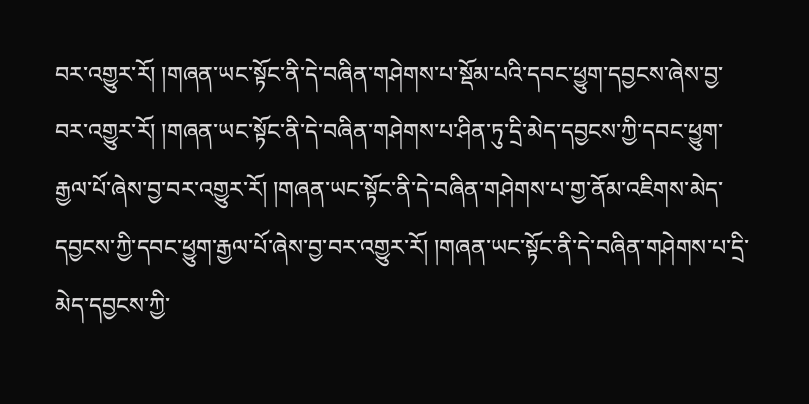བར་འགྱུར་རོ། །གཞན་ཡང་སྟོང་ནི་དེ་བཞིན་གཤེགས་པ་སྡོམ་པའི་དབང་ཕྱུག་དབྱངས་ཞེས་བྱ་བར་འགྱུར་རོ། །གཞན་ཡང་སྟོང་ནི་དེ་བཞིན་གཤེགས་པ་ཤིན་ཏུ་དྲི་མེད་དབྱངས་ཀྱི་དབང་ཕྱུག་རྒྱལ་པོ་ཞེས་བྱ་བར་འགྱུར་རོ། །གཞན་ཡང་སྟོང་ནི་དེ་བཞིན་གཤེགས་པ་གྱ་ནོམ་འཇིགས་མེད་དབྱངས་ཀྱི་དབང་ཕྱུག་རྒྱལ་པོ་ཞེས་བྱ་བར་འགྱུར་རོ། །གཞན་ཡང་སྟོང་ནི་དེ་བཞིན་གཤེགས་པ་དྲི་མེད་དབྱངས་ཀྱི་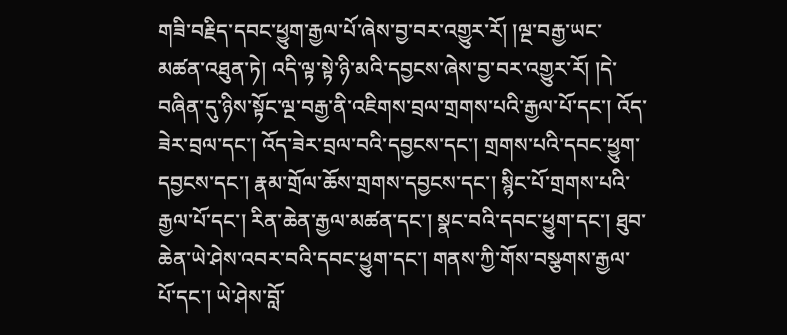གཟི་བརྗིད་དབང་ཕྱུག་རྒྱལ་པོ་ཞེས་བྱ་བར་འགྱུར་རོ། །ལྔ་བརྒྱ་ཡང་མཚན་འཐུན་ཏེ། འདི་ལྟ་སྟེ་ཉི་མའི་དབྱངས་ཞེས་བྱ་བར་འགྱུར་རོ། །དེ་བཞིན་དུ་ཉིས་སྟོང་ལྔ་བརྒྱ་ནི་འཇིགས་བྲལ་གྲགས་པའི་རྒྱལ་པོ་དང་། འོད་ཟེར་བྲལ་དང་། འོད་ཟེར་བྲལ་བའི་དབྱངས་དང་། གྲགས་པའི་དབང་ཕྱུག་དབྱངས་དང་། རྣམ་གྲོལ་ཆོས་གྲགས་དབྱངས་དང་། སྙིང་པོ་གྲགས་པའི་རྒྱལ་པོ་དང་། རིན་ཆེན་རྒྱལ་མཚན་དང་། སྣང་བའི་དབང་ཕྱུག་དང་། ཐུབ་ཆེན་ཡེ་ཤེས་འབར་བའི་དབང་ཕྱུག་དང་། གནས་ཀྱི་གོས་བསྩགས་རྒྱལ་པོ་དང་། ཡེ་ཤེས་བློ་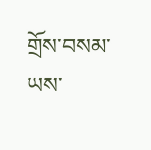གྲོས་བསམ་ཡས་